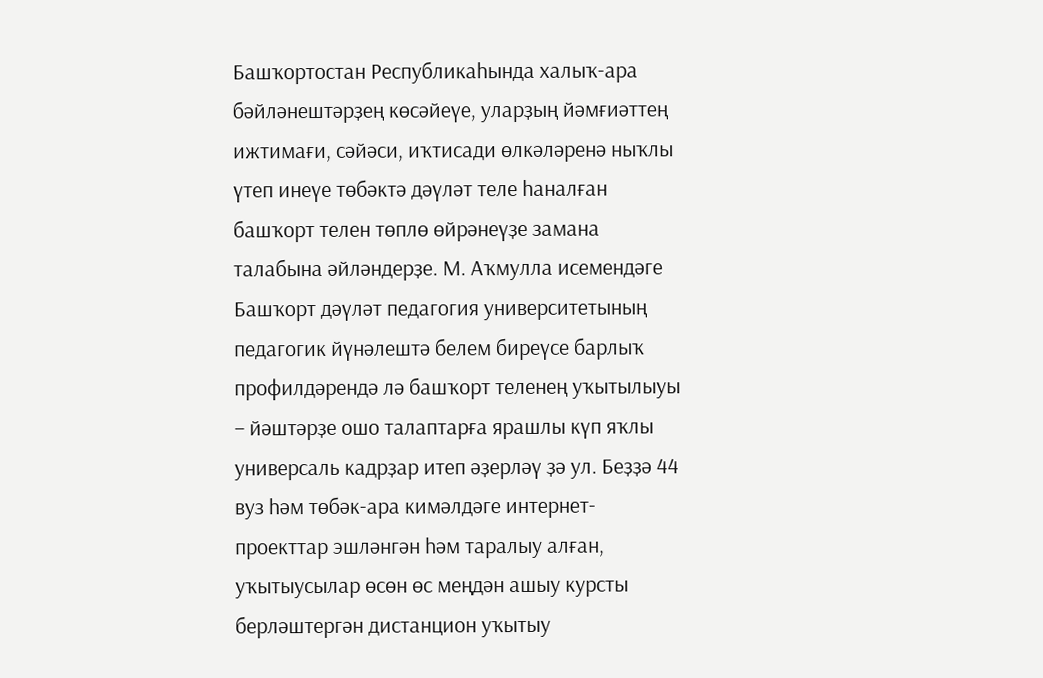Башҡортостан Республикаһында халыҡ-ара бәйләнештәрҙең көсәйеүе, уларҙың йәмғиәттең ижтимағи, сәйәси, иҡтисади өлкәләренә ныҡлы үтеп инеүе төбәктә дәүләт теле һаналған башҡорт телен төплө өйрәнеүҙе замана талабына әйләндерҙе. М. Аҡмулла исемендәге Башҡорт дәүләт педагогия университетының педагогик йүнәлештә белем биреүсе барлыҡ профилдәрендә лә башҡорт теленең уҡытылыуы – йәштәрҙе ошо талаптарға ярашлы күп яҡлы универсаль кадрҙар итеп әҙерләү ҙә ул. Беҙҙә 44 вуз һәм төбәк-ара кимәлдәге интернет-проекттар эшләнгән һәм таралыу алған, уҡытыусылар өсөн өс меңдән ашыу курсты берләштергән дистанцион уҡытыу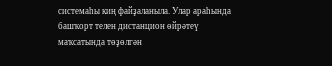системаһы киң файҙаланыла. Улар араһында башҡорт телен дистанцион өйрәтеү маҡсатында төҙөлгән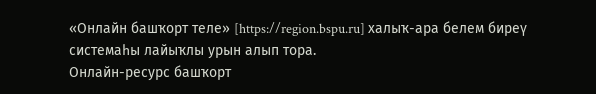«Онлайн башҡорт теле» [https://region.bspu.ru] халыҡ-ара белем биреү системаһы лайыҡлы урын алып тора.
Онлайн-ресурс башҡорт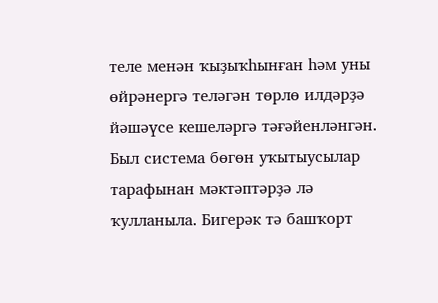теле менән ҡыҙыҡһынған һәм уны өйрәнергә теләгән төрлө илдәрҙә йәшәүсе кешеләргә тәғәйенләнгән. Был система бөгөн уҡытыусылар тарафынан мәктәптәрҙә лә ҡулланыла. Бигерәк тә башҡорт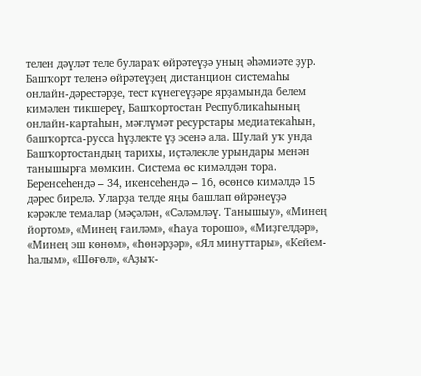телен дәүләт теле булараҡ өйрәтеүҙә уның әһәмиәте ҙур.
Башҡорт теленә өйрәтеүҙең дистанцион системаһы онлайн-дәрестәрҙе, тест күнегеүҙәре ярҙамында белем кимәлен тикшереү, Башҡортостан Республикаһының онлайн-картаһын, мәғлүмәт ресурстары медиатекаһын, башҡортса-русса һүҙлекте үҙ эсенә ала. Шулай уҡ унда Башҡортостандың тарихы, иҫтәлекле урындары менән танышырға мөмкин. Система өс кимәлдән тора. Беренсеһендә – 34, икенсеһендә – 16, өсөнсө кимәлдә 15 дәрес бирелә. Уларҙа телде яңы башлап өйрәнеүҙә кәрәкле темалар (мәҫәлән, «Сәләмләү. Танышыу», «Минең йортом», «Минең ғаиләм», «Һауа торошо», «Миҙгелдәр», «Минең эш көнөм», «Һөнәрҙәр», «Ял минуттары», «Кейем-һалым», «Шөғөл», «Аҙыҡ-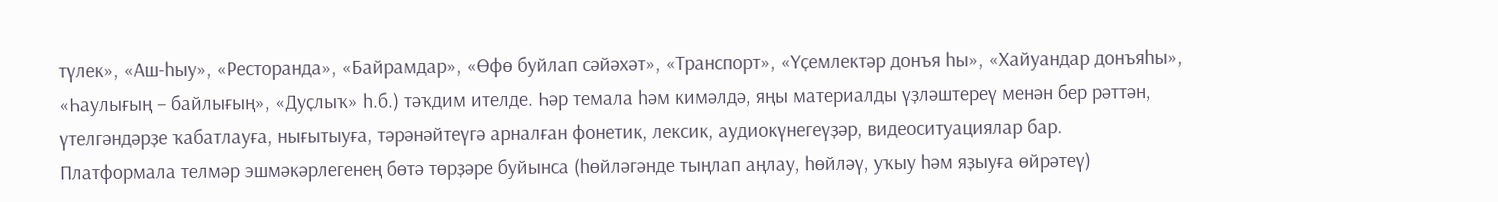түлек», «Аш-һыу», «Ресторанда», «Байрамдар», «Өфө буйлап сәйәхәт», «Транспорт», «Үҫемлектәр донъя һы», «Хайуандар донъяһы», «Һаулығың – байлығың», «Дуҫлыҡ» һ.б.) тәҡдим ителде. Һәр темала һәм кимәлдә, яңы материалды үҙләштереү менән бер рәттән, үтелгәндәрҙе ҡабатлауға, нығытыуға, тәрәнәйтеүгә арналған фонетик, лексик, аудиокүнегеүҙәр, видеоситуациялар бар.
Платформала телмәр эшмәкәрлегенең бөтә төрҙәре буйынса (һөйләгәнде тыңлап аңлау, һөйләү, уҡыу һәм яҙыуға өйрәтеү)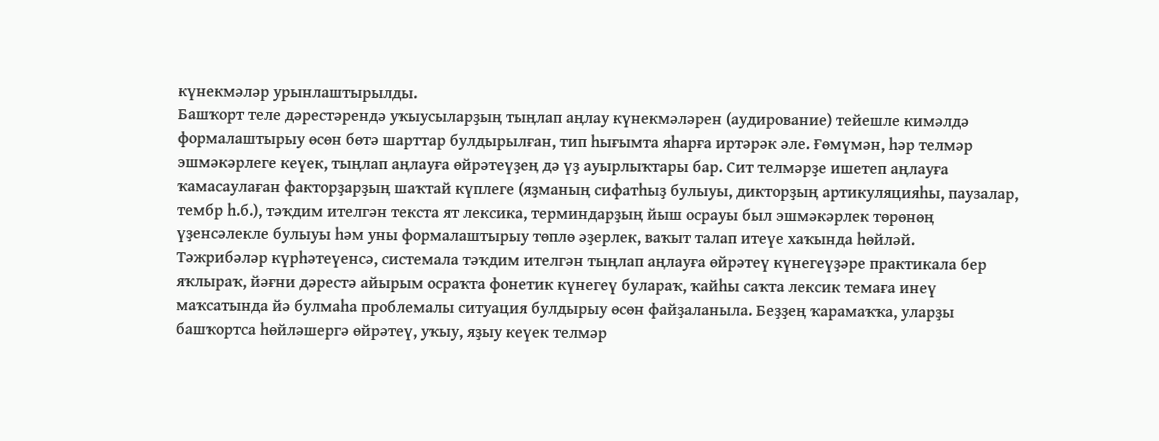күнекмәләр урынлаштырылды.
Башҡорт теле дәрестәрендә уҡыусыларҙың тыңлап аңлау күнекмәләрен (аудирование) тейешле кимәлдә формалаштырыу өсөн бөтә шарттар булдырылған, тип һығымта яһарға иртәрәк әле. Ғөмүмән, һәр телмәр эшмәкәрлеге кеүек, тыңлап аңлауға өйрәтеүҙең дә үҙ ауырлыҡтары бар. Сит телмәрҙе ишетеп аңлауға ҡамасаулаған факторҙарҙың шаҡтай күплеге (яҙманың сифатһыҙ булыуы, дикторҙың артикуляцияһы, паузалар, тембр һ.б.), тәҡдим ителгән текста ят лексика, терминдарҙың йыш осрауы был эшмәкәрлек төрөнөң үҙенсәлекле булыуы һәм уны формалаштырыу төплө әҙерлек, ваҡыт талап итеүе хаҡында һөйләй.
Тәжрибәләр күрһәтеүенсә, системала тәҡдим ителгән тыңлап аңлауға өйрәтеү күнегеүҙәре практикала бер яҡлыраҡ, йәғни дәрестә айырым осраҡта фонетик күнегеү булараҡ, ҡайһы саҡта лексик темаға инеү маҡсатында йә булмаһа проблемалы ситуация булдырыу өсөн файҙаланыла. Беҙҙең ҡарамаҡҡа, уларҙы башҡортса һөйләшергә өйрәтеү, уҡыу, яҙыу кеүек телмәр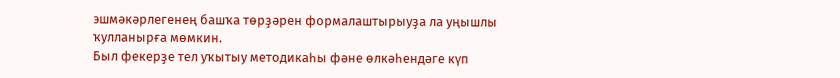эшмәкәрлегенең башҡа төрҙәрен формалаштырыуҙа ла уңышлы ҡулланырға мөмкин.
Был фекерҙе тел уҡытыу методикаһы фәне өлкәһендәге күп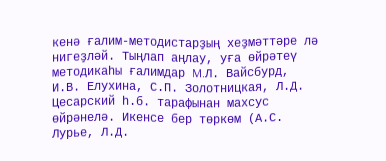кенә ғалим-методистарҙың хеҙмәттәре лә нигеҙләй. Тыңлап аңлау, уға өйрәтеү методикаһы ғалимдар M.Л. Вайсбурд, И.В. Елухина, С.П. Золотницкая, Л.Д. Цесарский һ.б. тарафынан махсус өйрәнелә. Икенсе бер төркөм (А.С. Лурье, Л.Д.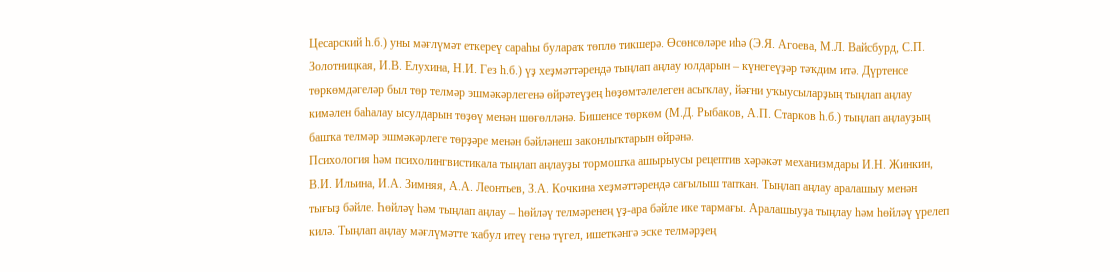Цесарский һ.б.) уны мәғлүмәт еткереү сараһы булараҡ төплө тикшерә. Өсөнсөләре иһә (Э.Я. Агоева, М.Л. Вайсбурд, С.П. Золотницкая, И.В. Елухина, Н.И. Гез һ.б.) үҙ хеҙмәттәрендә тыңлап аңлау юлдарын – күнегеүҙәр тәҡдим итә. Дүртенсе төркөмдәгеләр был төр телмәр эшмәкәрлегенә өйрәтеүҙең һөҙөмтәлелеген асыҡлау, йәғни уҡыусыларҙың тыңлап аңлау кимәлен баһалау ысулдарын төҙөү менән шөғөлләнә. Бишенсе төркөм (М.Д. Рыбаков, А.П. Старков һ.б.) тыңлап аңлауҙың башҡа телмәр эшмәкәрлеге төрҙәре менән бәйләнеш законлыҡтарын өйрәнә.
Психология һәм психолингвистикала тыңлап аңлауҙы тормошҡа ашырыусы рецептив хәрәкәт механизмдары И.Н. Жинкин, В.И. Ильина, И.А. Зимняя, А.А. Леонтьев, З.А. Кочкина хеҙмәттәрендә сағылыш тапҡан. Тыңлап аңлау аралашыу менән тығыҙ бәйле. Һөйләү һәм тыңлап аңлау – һөйләү телмәренең үҙ-ара бәйле ике тармағы. Аралашыуҙа тыңлау һәм һөйләү үрелеп килә. Тыңлап аңлау мәғлүмәтте ҡабул итеү генә түгел, ишеткәнгә эске телмәрҙең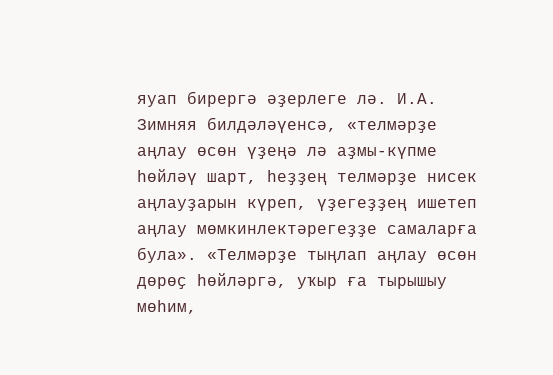яуап бирергә әҙерлеге лә. И.А. Зимняя билдәләүенсә, «телмәрҙе аңлау өсөн үҙеңә лә аҙмы-күпме һөйләү шарт, һеҙҙең телмәрҙе нисек аңлауҙарын күреп, үҙегеҙҙең ишетеп аңлау мөмкинлектәрегеҙҙе самаларға була». «Телмәрҙе тыңлап аңлау өсөн дөрөҫ һөйләргә, уҡыр ға тырышыу мөһим,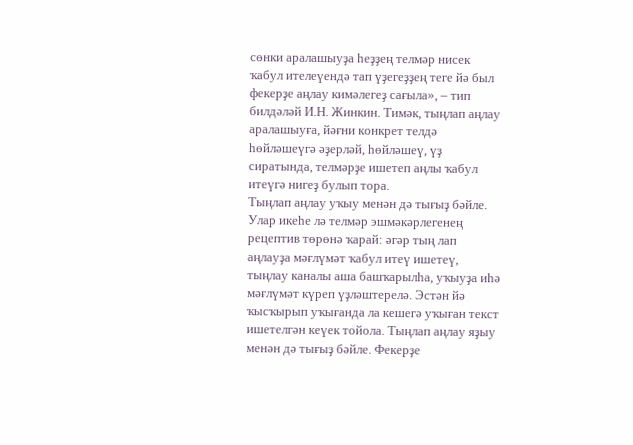сөнки аралашыуҙа һеҙҙең телмәр нисек ҡабул ителеүендә тап үҙегеҙҙең теге йә был фекерҙе аңлау кимәлегеҙ сағыла», – тип билдәләй И.Н. Жинкин. Тимәк, тыңлап аңлау аралашыуға, йәғни конкрет телдә һөйләшеүгә әҙерләй, һөйләшеү, үҙ сиратында, телмәрҙе ишетеп аңлы ҡабул итеүгә нигеҙ булып тора.
Тыңлап аңлау уҡыу менән дә тығыҙ бәйле. Улар икеһе лә телмәр эшмәкәрлегенең рецептив төрөнә ҡарай: әгәр тың лап аңлауҙа мәғлүмәт ҡабул итеү ишетеү, тыңлау каналы аша башҡарылһа, уҡыуҙа иһә мәғлүмәт күреп үҙләштерелә. Эстән йә ҡысҡырып уҡығанда ла кешегә уҡыған текст ишетелгән кеүек тойола. Тыңлап аңлау яҙыу менән дә тығыҙ бәйле. Фекерҙе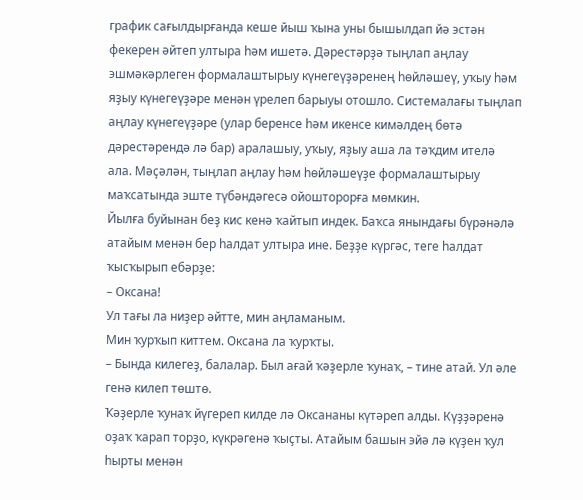график сағылдырғанда кеше йыш ҡына уны бышылдап йә эстән фекерен әйтеп ултыра һәм ишетә. Дәрестәрҙә тыңлап аңлау эшмәкәрлеген формалаштырыу күнегеүҙәренең һөйләшеү, уҡыу һәм яҙыу күнегеүҙәре менән үрелеп барыуы отошло. Системалағы тыңлап аңлау күнегеүҙәре (улар беренсе һәм икенсе кимәлдең бөтә дәрестәрендә лә бар) аралашыу, уҡыу, яҙыу аша ла тәҡдим ителә ала. Мәҫәлән, тыңлап аңлау һәм һөйләшеүҙе формалаштырыу маҡсатында эште түбәндәгесә ойошторорға мөмкин.
Йылға буйынан беҙ кис кенә ҡайтып индек. Баҡса янындағы бүрәнәлә атайым менән бер һалдат ултыра ине. Беҙҙе күргәс, теге һалдат ҡысҡырып ебәрҙе:
– Оксана!
Ул тағы ла ниҙер әйтте, мин аңламаным.
Мин ҡурҡып киттем. Оксана ла ҡурҡты.
– Бында килегеҙ, балалар. Был ағай ҡәҙерле ҡунаҡ, – тине атай. Ул әле генә килеп төштө.
Ҡәҙерле ҡунаҡ йүгереп килде лә Оксананы күтәреп алды. Күҙҙәренә оҙаҡ ҡарап торҙо, күкрәгенә ҡыҫты. Атайым башын эйә лә күҙен ҡул һырты менән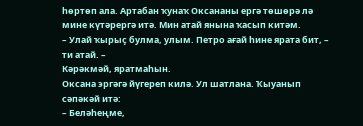һөртөп ала. Артабан ҡунаҡ Оксананы ергә төшөрә лә мине күтәрергә итә. Мин атай янына ҡасып китәм.
– Улай ҡырыҫ булма, улым. Петро ағай һине ярата бит, – ти атай. –
Кәрәкмәй, яратмаһын.
Оксана эргәгә йүгереп килә. Ул шатлана. Ҡыуанып сәпәкәй итә:
– Беләһеңме,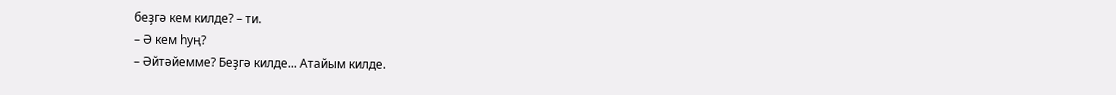беҙгә кем килде? – ти.
– Ә кем һуң?
– Әйтәйемме? Беҙгә килде... Атайым килде.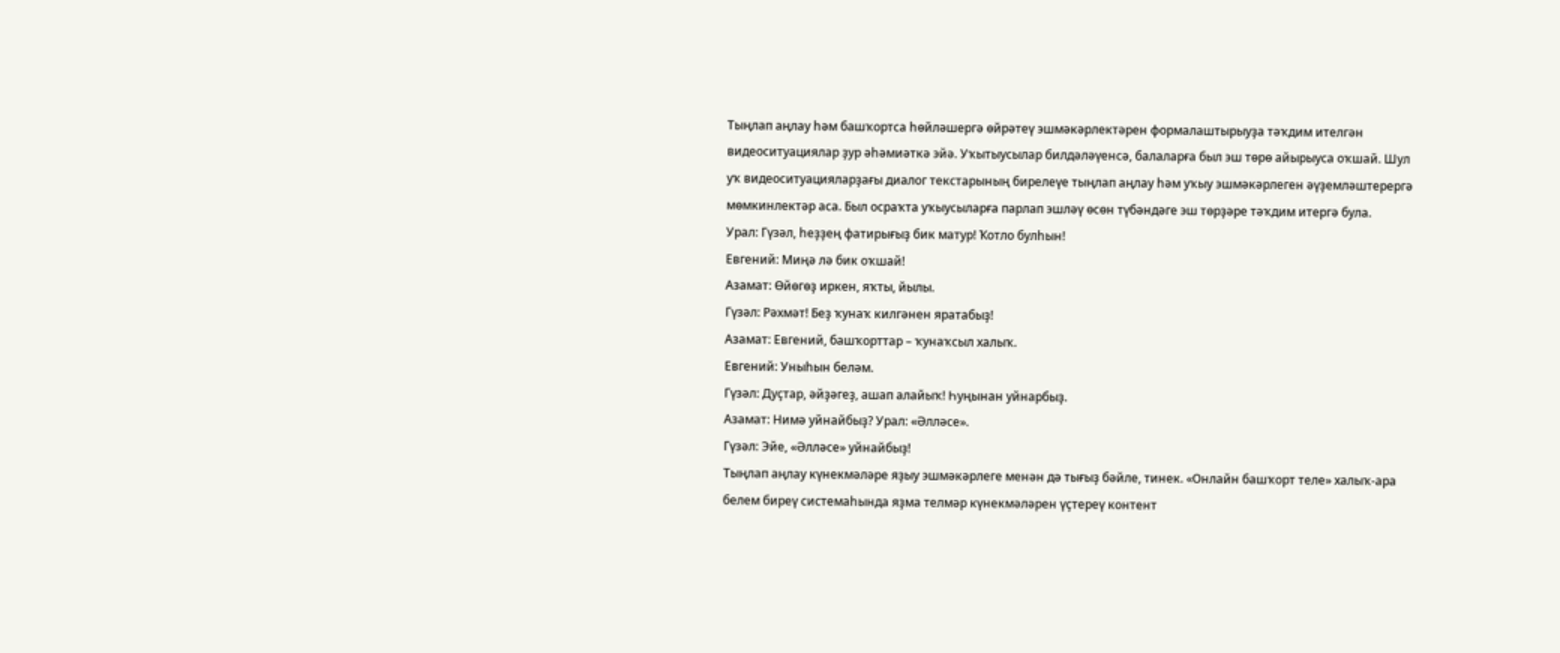Тыңлап аңлау һәм башҡортса һөйләшергә өйрәтеү эшмәкәрлектәрен формалаштырыуҙа тәҡдим ителгән видеоситуациялар ҙур әһәмиәткә эйә. Уҡытыусылар билдәләүенсә, балаларға был эш төрө айырыуса оҡшай. Шул уҡ видеоситуацияларҙағы диалог текстарының бирелеүе тыңлап аңлау һәм уҡыу эшмәкәрлеген әүҙемләштерергә мөмкинлектәр аса. Был осраҡта уҡыусыларға парлап эшләү өсөн түбәндәге эш төрҙәре тәҡдим итергә була.
Урал: Гүзәл, һеҙҙең фатирығыҙ бик матур! Ҡотло булһын!
Евгений: Миңә лә бик оҡшай!
Азамат: Өйөгөҙ иркен, яҡты, йылы.
Гүзәл: Рәхмәт! Беҙ ҡунаҡ килгәнен яратабыҙ!
Азамат: Евгений, башҡорттар – ҡунаҡсыл халыҡ.
Евгений: Уныһын беләм.
Гүзәл: Дуҫтар, әйҙәгеҙ, ашап алайыҡ! Һуңынан уйнарбыҙ.
Азамат: Нимә уйнайбыҙ? Урал: «Әлләсе».
Гүзәл: Эйе, «Әлләсе» уйнайбыҙ!
Тыңлап аңлау күнекмәләре яҙыу эшмәкәрлеге менән дә тығыҙ бәйле, тинек. «Онлайн башҡорт теле» халыҡ-ара белем биреү системаһында яҙма телмәр күнекмәләрен үҫтереү контент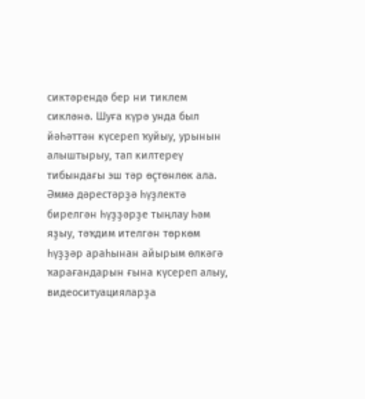сиктәрендә бер ни тиклем сикләнә. Шуға күрә унда был йәһәттән күсереп ҡуйыу, урынын алыштырыу, тап килтереү тибындағы эш тәр өҫтөнлөк ала. Әммә дәрестәрҙә һүҙлектә бирелгән һүҙҙәрҙе тыңлау һәм яҙыу, тәҡдим ителгән төркөм һүҙҙәр араһынан айырым өлкәгә ҡарағандарын ғына күсереп алыу, видеоситуацияларҙа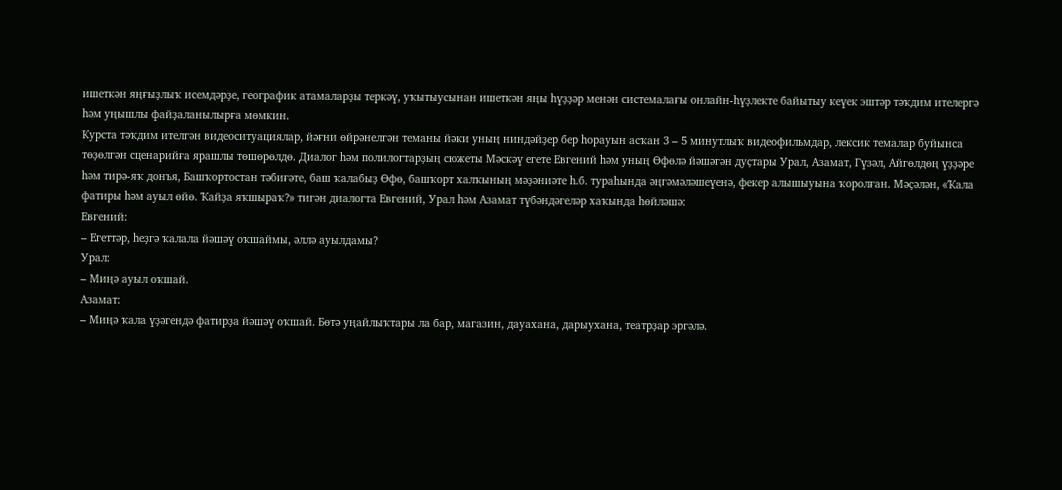ишеткән яңғыҙлыҡ исемдәрҙе, географик атамаларҙы теркәү, уҡытыусынан ишеткән яңы һүҙҙәр менән системалағы онлайн-һүҙлекте байытыу кеүек эштәр тәҡдим ителергә һәм уңышлы файҙаланылырға мөмкин.
Курста тәҡдим ителгән видеоситуациялар, йәғни өйрәнелгән теманы йәки уның ниндәйҙер бер һорауын асҡан 3 – 5 минутлыҡ видеофильмдар, лексик темалар буйынса төҙөлгән сценарийға ярашлы төшөрөлдө. Диалог һәм полилогтарҙың сюжеты Мәскәү егете Евгений һәм уның Өфөлә йәшәгән дуҫтары Урал, Азамат, Гүзәл, Айгөлдөң үҙҙәре һәм тирә-яҡ донъя, Башҡортостан тәбиғәте, баш ҡалабыҙ Өфө, башҡорт халҡының мәҙәниәте һ.б. тураһында әңгәмәләшеүенә, фекер алышыуына ҡоролған. Мәҫәлән, «Ҡала фатиры һәм ауыл өйө. Ҡайҙа яҡшыраҡ?» тигән диалогта Евгений, Урал һәм Азамат түбәндәгеләр хаҡында һөйләшә:
Евгений:
– Егеттәр, һеҙгә ҡалала йәшәү оҡшаймы, әллә ауылдамы?
Урал:
– Миңә ауыл оҡшай.
Азамат:
– Миңә ҡала үҙәгендә фатирҙа йәшәү оҡшай. Бөтә уңайлыҡтары ла бар, магазин, дауахана, дарыухана, театрҙар эргәлә.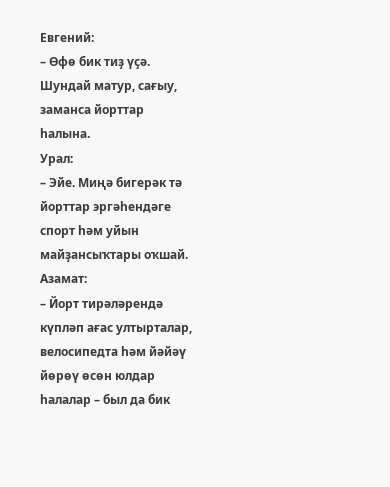Евгений:
– Өфө бик тиҙ үҫә. Шундай матур, сағыу, заманса йорттар һалына.
Урал:
– Эйе. Миңә бигерәк тә йорттар эргәһендәге спорт һәм уйын майҙансыҡтары оҡшай.
Азамат:
– Йорт тирәләрендә күпләп ағас ултырталар, велосипедта һәм йәйәү йөрөү өсөн юлдар һалалар – был да бик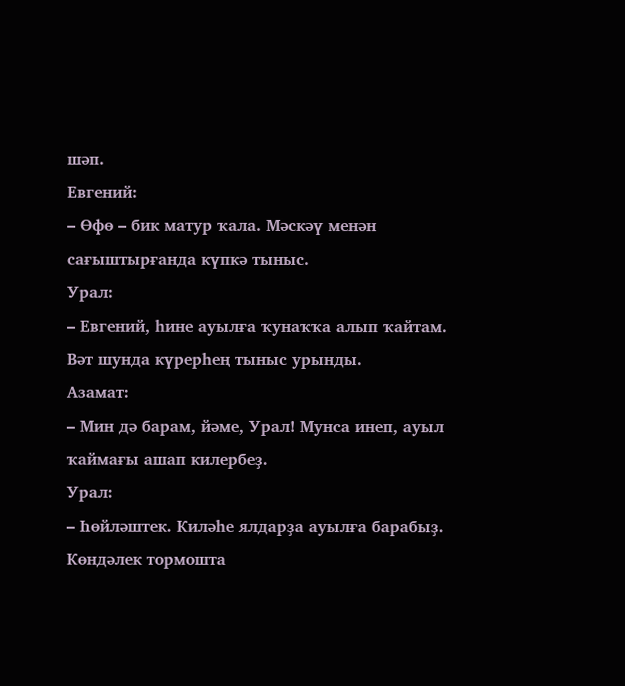шәп.
Евгений:
– Өфө – бик матур ҡала. Мәскәү менән сағыштырғанда күпкә тыныс.
Урал:
– Евгений, һине ауылға ҡунаҡҡа алып ҡайтам. Вәт шунда күрерһең тыныс урынды.
Азамат:
– Мин дә барам, йәме, Урал! Мунса инеп, ауыл ҡаймағы ашап килербеҙ.
Урал:
– Һөйләштек. Киләһе ялдарҙа ауылға барабыҙ.
Көндәлек тормошта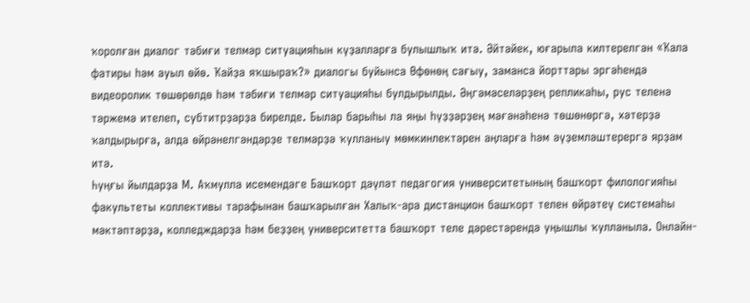ҡоролған диалог тәбиғи телмәр ситуацияһын күҙалларға булышлыҡ итә. Әйтәйек, юғарыла килтерелгән «Ҡала фатиры һәм ауыл өйө. Ҡайҙа яҡшыраҡ?» диалогы буйынса Өфөнөң сағыу, заманса йорттары эргәһендә видеоролик төшөрөлдө һәм тәбиғи телмәр ситуацияһы булдырылды. Әңгәмәселәрҙең репликаһы, рус теленә тәржемә ителеп, субтитрҙарҙа бирелде. Былар барыһы ла яңы һүҙҙәрҙең мәғәнәһенә төшөнөргә, хәтерҙә ҡалдырырға, алда өйрәнелгәндәрҙе телмәрҙә ҡулланыу мөмкинлектәрен аңларға һәм әүҙемләштерергә ярҙам итә.
Һуңғы йылдарҙа М. Аҡмулла исемендәге Башҡорт дәүләт педагогия университетының башҡорт филологияһы факультеты коллективы тарафынан башҡарылған Халыҡ-ара дистанцион башҡорт телен өйрәтеү системаһы мәктәптәрҙә, колледждарҙа һәм беҙҙең университетта башҡорт теле дәрестәрендә уңышлы ҡулланыла. Онлайн-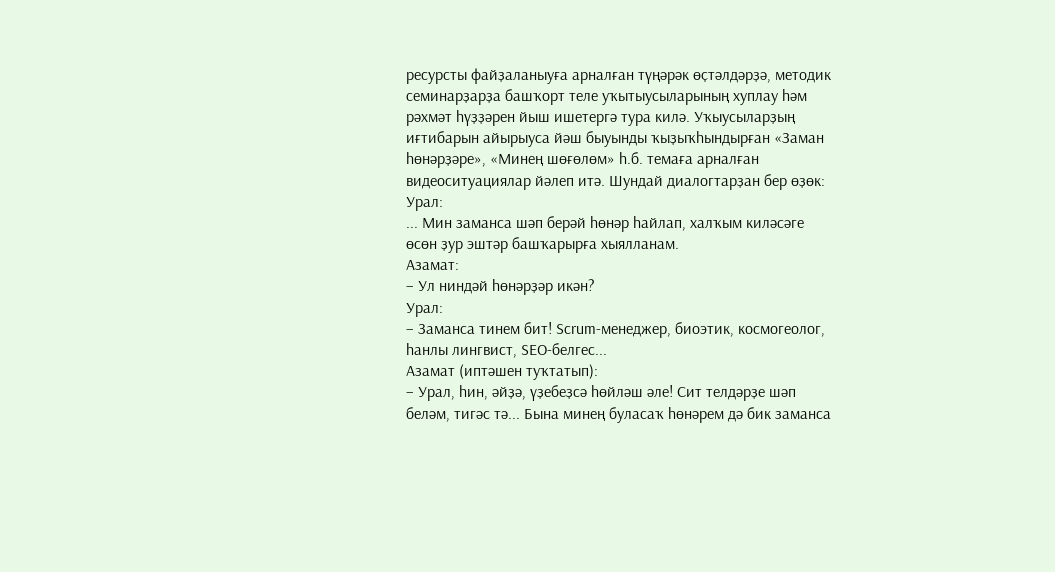ресурсты файҙаланыуға арналған түңәрәк өҫтәлдәрҙә, методик семинарҙарҙа башҡорт теле уҡытыусыларының хуплау һәм рәхмәт һүҙҙәрен йыш ишетергә тура килә. Уҡыусыларҙың иғтибарын айырыуса йәш быуынды ҡыҙыҡһындырған «Заман һөнәрҙәре», «Минең шөғөлөм» һ.б. темаға арналған видеоситуациялар йәлеп итә. Шундай диалогтарҙан бер өҙөк:
Урал:
... Мин заманса шәп берәй һөнәр һайлап, халҡым киләсәге өсөн ҙур эштәр башҡарырға хыялланам.
Азамат:
– Ул ниндәй һөнәрҙәр икән?
Урал:
– Заманса тинем бит! Scrum-менеджер, биоэтик, космогеолог, һанлы лингвист, SEO-белгес...
Азамат (иптәшен туҡтатып):
– Урал, һин, әйҙә, үҙебеҙсә һөйләш әле! Сит телдәрҙе шәп беләм, тигәс тә... Бына минең буласаҡ һөнәрем дә бик заманса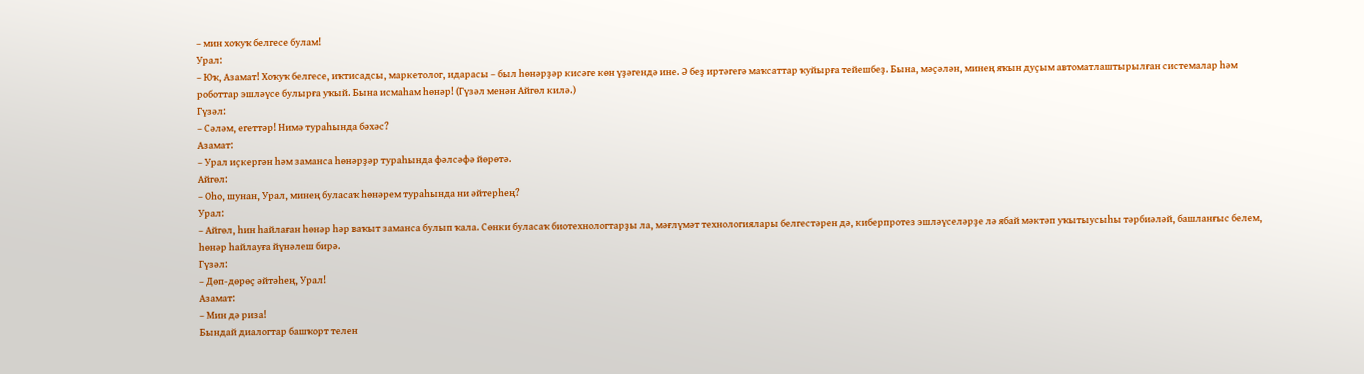– мин хоҡуҡ белгесе булам!
Урал:
– Юҡ, Азамат! Хоҡуҡ белгесе, иҡтисадсы, маркетолог, идарасы – был һөнәрҙәр кисәге көн үҙәгендә ине. Ә беҙ иртәгегә маҡсаттар ҡуйырға тейешбеҙ. Бына, мәҫәлән, минең яҡын дуҫым автоматлаштырылған системалар һәм роботтар эшләүсе булырға уҡый. Бына исмаһам һөнәр! (Гүзәл менән Айгөл килә.)
Гүзәл:
– Сәләм, егеттәр! Нимә тураһында бәхәс?
Азамат:
– Урал иҫкергән һәм заманса һөнәрҙәр тураһында фәлсәфә йөрөтә.
Айгөл:
– Оһо, шунан, Урал, минең буласаҡ һөнәрем тураһында ни әйтерһең?
Урал:
– Айгөл, һин һайлаған һөнәр һәр ваҡыт заманса булып ҡала. Сөнки буласаҡ биотехнологтарҙы ла, мәғлүмәт технологиялары белгестәрен дә, киберпротез эшләүселәрҙе лә ябай мәктәп уҡытыусыһы тәрбиәләй, башланғыс белем, һөнәр һайлауға йүнәлеш бирә.
Гүзәл:
– Дөп-дөрөҫ әйтәһең, Урал!
Азамат:
– Мин дә риза!
Бындай диалогтар башҡорт телен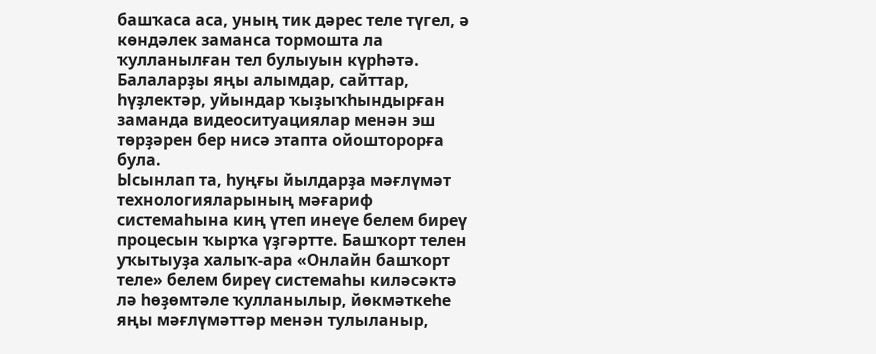башҡаса аса, уның тик дәрес теле түгел, ә көндәлек заманса тормошта ла ҡулланылған тел булыуын күрһәтә. Балаларҙы яңы алымдар, сайттар, һүҙлектәр, уйындар ҡыҙыҡһындырған заманда видеоситуациялар менән эш төрҙәрен бер нисә этапта ойошторорға була.
Ысынлап та, һуңғы йылдарҙа мәғлүмәт технологияларының мәғариф системаһына киң үтеп инеүе белем биреү процесын ҡырҡа үҙгәртте. Башҡорт телен уҡытыуҙа халыҡ-ара «Онлайн башҡорт теле» белем биреү системаһы киләсәктә лә һөҙөмтәле ҡулланылыр, йөкмәткеһе яңы мәғлүмәттәр менән тулыланыр,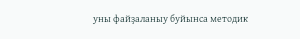уны файҙаланыу буйынса методик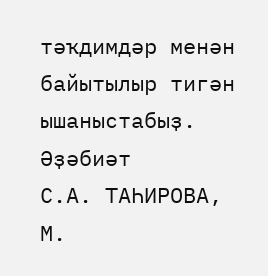тәҡдимдәр менән байытылыр тигән ышаныстабыҙ.
Әҙәбиәт
С.А. ТАҺИРОВА,
М.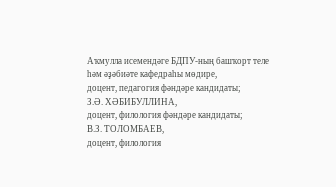Аҡмулла исемендәге БДПУ-ның башҡорт теле һәм әҙәбиәте кафедраһы мөдире,
доцент, педагогия фәндәре кандидаты;
З.Ә. ХӘБИБУЛЛИНА,
доцент, филология фәндәре кандидаты;
В.З. ТОЛОМБАЕВ,
доцент, филология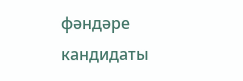фәндәре кандидаты